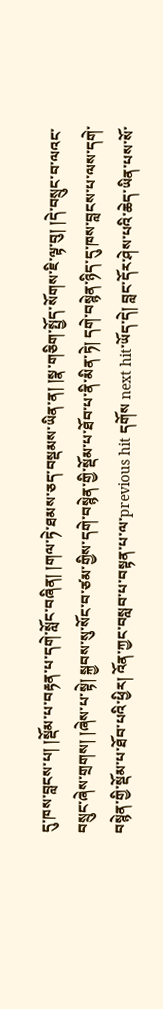དུ་ཁས་བླངས་པ། །སྡོམ་པ་བརྟན་པ་དགེ་སློང་བཞིན། །གལ་ཏེ་ཐམས་ཅད་བསྡམས་ཡིན་ན། །སྣ་གཅིག་སྤྱོད་སོགས་ཇི་ལྟ་བུ། །དེ་བསྲུང་བ་ལའང་བསྲུང་ཞེས་གྲགས། །ཞེས་པ་སྟེ། སྐྱབས་སུ་སོང་བ་ཙམ་གྱིས་དགེ་བསྙེན་གྱི་སྡོམ་པ་ཐོབ་པ་ནི་མིན་ཏེ། དགེ་བསྙེན་ཉིད་དུ་ཁས་བླངས་པ་ལས་དགེ་བསྙེན་གྱི་སྡོམ་པ་ཐོབ་པའི་ཕྱིར། འོན་ཀྱང་བསླབ་པ་བསྟན་པ་ལ་previous hit དགོས next hit་ཡོད་དེ། བླང་དོར་ཤེས་པའི་ཆེད་ཡིན་པས་སོ་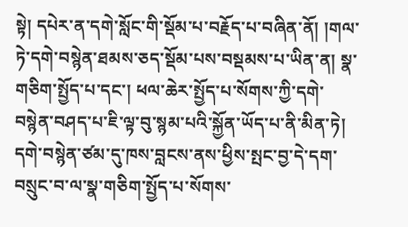སྟེ། དཔེར་ན་དགེ་སློང་གི་སྡོམ་པ་བརྗོད་པ་བཞིན་ནོ། །གལ་ཏེ་དགེ་བསྙེན་ཐམས་ཅད་སྡོམ་པས་བསྡམས་པ་ཡིན་ན། སྣ་གཅིག་སྤྱོད་པ་དང་། ཕལ་ཆེར་སྤྱོད་པ་སོགས་ཀྱི་དགེ་བསྙེན་བཤད་པ་ཇི་ལྟ་བུ་སྙམ་པའི་སྐྱོན་ཡོད་པ་ནི་མིན་ཏེ། དགེ་བསྙེན་ཙམ་དུ་ཁས་བླངས་ནས་ཕྱིས་སྤང་བྱ་དེ་དག་བསྲུང་བ་ལ་སྣ་གཅིག་སྤྱོད་པ་སོགས་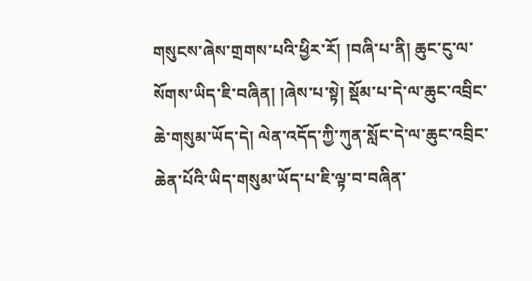གསུངས་ཞེས་གྲགས་པའི་ཕྱིར་རོ། །བཞི་པ་ནི། ཆུང་ངུ་ལ་སོགས་ཡིད་ཇི་བཞིན། །ཞེས་པ་སྟེ། སྡོམ་པ་དེ་ལ་ཆུང་འབྲིང་ཆེ་གསུམ་ཡོད་དེ། ལེན་འདོད་ཀྱི་ཀུན་སློང་དེ་ལ་ཆུང་འབྲིང་ཆེན་པོའི་ཡིད་གསུམ་ཡོད་པ་ཇི་ལྟ་བ་བཞིན་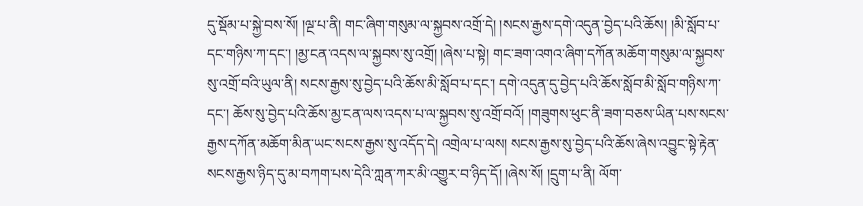དུ་སྡོམ་པ་སྐྱེ་བས་སོ། །ལྔ་པ་ནི། གང་ཞིག་གསུམ་ལ་སྐྱབས་འགྲོ་དེ། །སངས་རྒྱས་དགེ་འདུན་བྱེད་པའི་ཆོས། །མི་སློབ་པ་དང་གཉིས་ཀ་དང་། །མྱ་ངན་འདས་ལ་སྐྱབས་སུ་འགྲོ། །ཞེས་པ་སྟེ། གང་ཟག་འགའ་ཞིག་དཀོན་མཆོག་གསུམ་ལ་སྐྱབས་སུ་འགྲོ་བའི་ཡུལ་ནི། སངས་རྒྱས་སུ་བྱེད་པའི་ཆོས་མི་སློབ་པ་དང་། དགེ་འདུན་དུ་བྱེད་པའི་ཆོས་སློབ་མི་སློབ་གཉིས་ཀ་དང་། ཆོས་སུ་བྱེད་པའི་ཆོས་མྱ་ངན་ལས་འདས་པ་ལ་སྐྱབས་སུ་འགྲོ་བའོ། །གཟུགས་ཕུང་ནི་ཟག་བཅས་ཡིན་པས་སངས་རྒྱས་དཀོན་མཆོག་མིན་ཡང་སངས་རྒྱས་སུ་འདོད་དེ། འགྲེལ་པ་ལས། སངས་རྒྱས་སུ་བྱེད་པའི་ཆོས་ཞེས་འབྱུང་སྟེ་རྟེན་སངས་རྒྱས་ཉིད་དུ་མ་བཀག་པས་དེའི་ཀླན་ཀར་མི་འགྱུར་བ་ཉིད་དོ། །ཞེས་སོ། །དྲུག་པ་ནི། ལོག་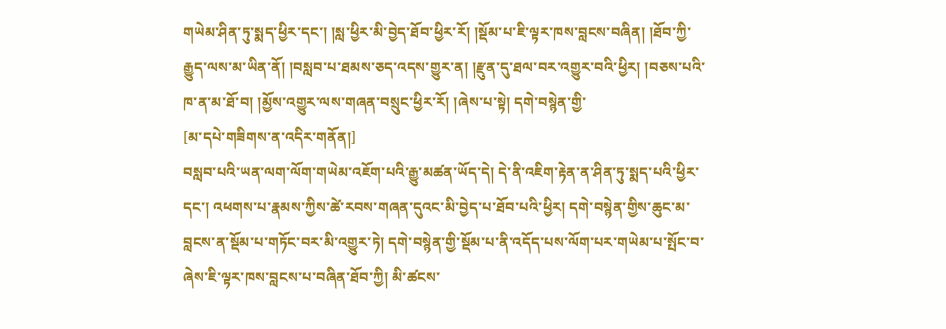གཡེམ་ཤིན་ཏུ་སྨད་ཕྱིར་དང་། །སླ་ཕྱིར་མི་བྱེད་ཐོབ་ཕྱིར་རོ། །སྡོམ་པ་ཇི་ལྟར་ཁས་བླངས་བཞིན། །ཐོབ་ཀྱི་རྒྱུད་ལས་མ་ཡིན་ནོ། །བསླབ་པ་ཐམས་ཅད་འདས་གྱུར་ན། །རྫུན་དུ་ཐལ་བར་འགྱུར་བའི་ཕྱིར། །བཅས་པའི་ཁ་ན་མ་ཐོ་བ། །མྱོས་འགྱུར་ལས་གཞན་བསྲུང་ཕྱིར་རོ། །ཞེས་པ་སྟེ། དགེ་བསྙེན་གྱི་
[མ་དཔེ་གཟིགས་ན་འདིར་གནོན།]
བསླབ་པའི་ཡན་ལག་ལོག་གཡེམ་འཇོག་པའི་རྒྱུ་མཚན་ཡོད་དེ། དེ་ནི་འཇིག་རྟེན་ན་ཤིན་ཏུ་སྨད་པའི་ཕྱིར་དང་། འཕགས་པ་རྣམས་ཀྱིས་ཚེ་རབས་གཞན་དུའང་མི་བྱེད་པ་ཐོབ་པའི་ཕྱིར། དགེ་བསྙེན་གྱིས་ཆུང་མ་བླངས་ན་སྡོམ་པ་གཏོང་བར་མི་འགྱུར་ཏེ། དགེ་བསྙེན་གྱི་སྡོམ་པ་ནི་འདོད་པས་ལོག་པར་གཡེམ་པ་སྤོང་བ་ཞེས་ཇི་ལྟར་ཁས་བླངས་པ་བཞིན་ཐོབ་ཀྱི། མི་ཚངས་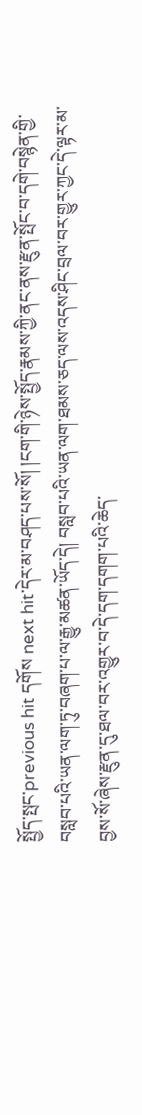སྤྱོད་སྤང་previous hit དགོས next hit་དེར་མ་བཤད་པས་སོ། །ངག་གི་ཉེས་སྤྱོད་རྣམས་ཀྱི་ནང་ནས་རྫུན་སྤོང་བ་དགེ་བསྙེན་གྱི་བསླབ་པའི་ཡན་ལག་ཏུ་བཞག་པ་ལ་རྒྱུ་མཚན་ཡོད་དེ། བསླབ་པའི་ཡན་ལག་ཐམས་ཅད་ལས་འདས་ཤིང་བྲལ་བར་གྱུར་ཀྱང་དེ་ལྟར་མ་བྱས་སོ་ཞེས་རྫུན་དུ་ཐལ་བར་འགྱུར་བ་དེ་དག་དགག་པའི་ཆེད་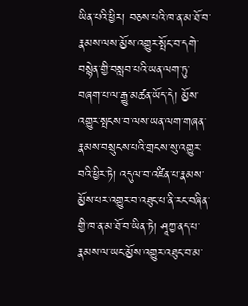ཡིན་པའི་ཕྱིར། བཅས་པའི་ཁ་ན་མ་ཐོ་བ་རྣམས་ལས་མྱོས་འགྱུར་སྤོང་བ་དགེ་བསྙེན་གྱི་བསླབ་པའི་ཡན་ལག་ཏུ་བཞག་པ་ལ་རྒྱུ་མཚན་ཡོད་དེ། མྱོས་འགྱུར་སྤངས་བ་ལས་ཡན་ལག་གཞན་རྣམས་བསྲུངས་པའི་གྲངས་སུ་འགྱུར་བའི་ཕྱིར་ཏེ། འདུལ་བ་འཛིན་པ་རྣམས་མྱོས་པར་འགྱུར་བ་འཐུང་པ་ནི་རང་བཞིན་གྱི་ཁ་ན་མ་ཐོ་བ་ཡིན་ཏེ། ཤཱཀྱ་ནད་པ་རྣམས་ལ་ཡང་མྱོས་འགྱུར་འཐུང་བ་མ་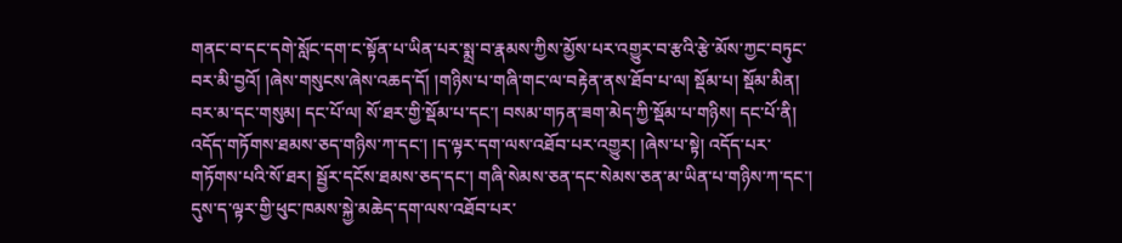གནང་བ་དང་དགེ་སློང་དག་ང་སྟོན་པ་ཡིན་པར་སྨྲ་བ་རྣམས་ཀྱིས་མྱོས་པར་འགྱུར་བ་རྩའི་རྩེ་མོས་ཀྱང་བཏུང་བར་མི་བྱའོ། །ཞེས་གསུངས་ཞེས་འཆད་དོ། །གཉིས་པ་གཞི་གང་ལ་བརྟེན་ནས་ཐོབ་པ་ལ། སྡོམ་པ། སྡོམ་མིན། བར་མ་དང་གསུམ། དང་པོ་ལ། སོ་ཐར་གྱི་སྡོམ་པ་དང་། བསམ་གཏན་ཟག་མེད་ཀྱི་སྡོམ་པ་གཉིས། དང་པོ་ནི། འདོད་གཏོགས་ཐམས་ཅད་གཉིས་ཀ་དང་། །ད་ལྟར་དག་ལས་འཐོབ་པར་འགྱུར། །ཞེས་པ་སྟེ། འདོད་པར་གཏོགས་པའི་སོ་ཐར། སྦྱོར་དངོས་ཐམས་ཅད་དང་། གཞི་སེམས་ཅན་དང་སེམས་ཅན་མ་ཡིན་པ་གཉིས་ཀ་དང་། དུས་ད་ལྟར་གྱི་ཕུང་ཁམས་སྐྱེ་མཆེད་དག་ལས་འཐོབ་པར་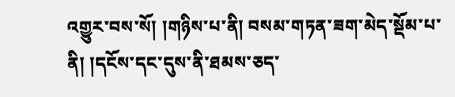འགྱུར་བས་སོ། །གཉིས་པ་ནི། བསམ་གཏན་ཟག་མེད་སྡོམ་པ་ནི། །དངོས་དང་དུས་ནི་ཐམས་ཅད་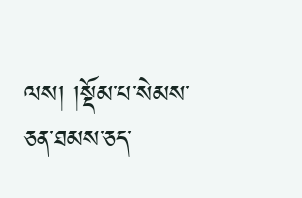ལས། །སྡོམ་པ་སེམས་ཅན་ཐམས་ཅད་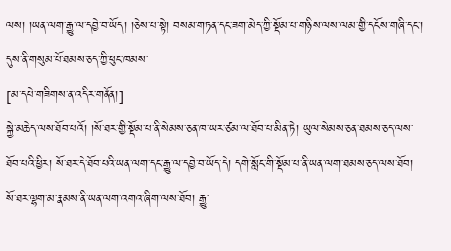ལས། །ཡན་ལག་རྒྱུ་ལ་དབྱེ་བ་ཡོད། །ཅེས་པ་སྟེ། བསམ་གཏན་དང་ཟག་མེད་ཀྱི་སྡོམ་པ་གཉིས་ལས་ལམ་གྱི་དངོས་གཞི་དང་། དུས་ནི་གསུམ་པོ་ཐམས་ཅད་ཀྱི་ཕུང་ཁམས་
[མ་དཔེ་གཟིགས་ན་འདིར་གནོན།]
སྐྱེ་མཆེད་ལས་ཐོབ་པའོ། །སོ་ཐར་གྱི་སྡོམ་པ་ནི་སེམས་ཅན་ཁ་ཡར་ཙམ་ལ་ཐོབ་པ་མིན་ཏེ། ཡུལ་སེམས་ཅན་ཐམས་ཅད་ལས་ཐོབ་པའི་ཕྱིར། སོ་ཐར་དེ་ཐོབ་པའི་ཡན་ལག་དང་རྒྱུ་ལ་དབྱེ་བ་ཡོད་དེ། དགེ་སློང་གི་སྡོམ་པ་ནི་ཡན་ལག་ཐམས་ཅད་ལས་ཐོབ། སོ་ཐར་ལྷག་མ་རྣམས་ནི་ཡན་ལག་འགའ་ཞིག་ལས་ཐོབ། རྒྱུ་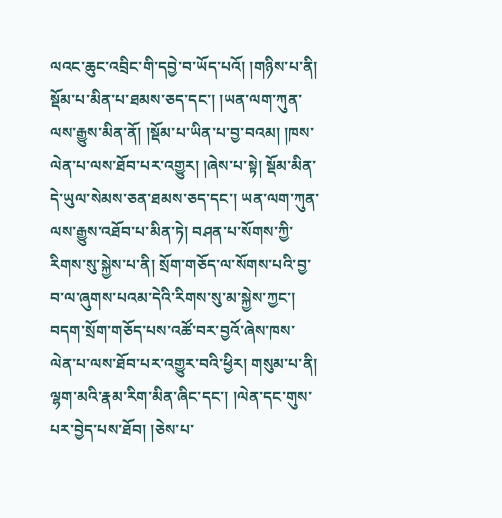ལའང་ཆུང་འབྲིང་གི་དབྱེ་བ་ཡོད་པའོ། །གཉིས་པ་ནི། སྡོམ་པ་མིན་པ་ཐམས་ཅད་དང་། །ཡན་ལག་ཀུན་ལས་རྒྱུས་མིན་ནོ། །སྡོམ་པ་ཡིན་པ་བྱ་བའམ། །ཁས་ལེན་པ་ལས་ཐོབ་པར་འགྱུར། །ཞེས་པ་སྟེ། སྡོམ་མིན་དེ་ཡུལ་སེམས་ཅན་ཐམས་ཅད་དང་། ཡན་ལག་ཀུན་ལས་རྒྱུས་འཐོབ་པ་མིན་ཏེ། བཤན་པ་སོགས་ཀྱི་རིགས་སུ་སྐྱེས་པ་ནི། སྲོག་གཅོད་ལ་སོགས་པའི་བྱ་བ་ལ་ཞུགས་པའམ་དེའི་རིགས་སུ་མ་སྐྱེས་ཀྱང་། བདག་སྲོག་གཅོད་པས་འཚོ་བར་བྱའོ་ཞེས་ཁས་ལེན་པ་ལས་ཐོབ་པར་འགྱུར་བའི་ཕྱིར། གསུམ་པ་ནི། ལྷག་མའི་རྣམ་རིག་མིན་ཞིང་དང་། །ལེན་དང་གུས་པར་བྱེད་པས་ཐོབ། །ཅེས་པ་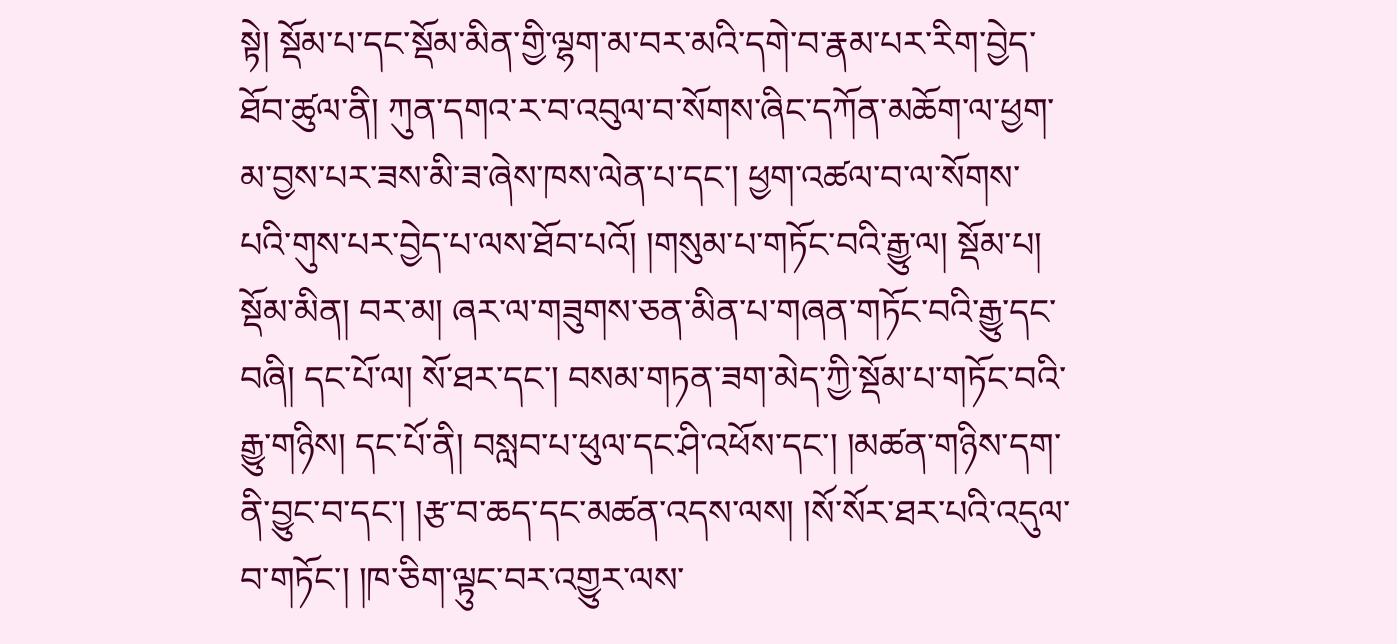སྟེ། སྡོམ་པ་དང་སྡོམ་མིན་གྱི་ལྷག་མ་བར་མའི་དགེ་བ་རྣམ་པར་རིག་བྱེད་ཐོབ་ཚུལ་ནི། ཀུན་དགའ་ར་བ་འབུལ་བ་སོགས་ཞིང་དཀོན་མཆོག་ལ་ཕྱག་མ་བྱས་པར་ཟས་མི་ཟ་ཞེས་ཁས་ལེན་པ་དང་། ཕྱག་འཚལ་བ་ལ་སོགས་པའི་གུས་པར་བྱེད་པ་ལས་ཐོབ་པའོ། །གསུམ་པ་གཏོང་བའི་རྒྱུ་ལ། སྡོམ་པ། སྡོམ་མིན། བར་མ། ཞར་ལ་གཟུགས་ཅན་མིན་པ་གཞན་གཏོང་བའི་རྒྱུ་དང་བཞི། དང་པོ་ལ། སོ་ཐར་དང་། བསམ་གཏན་ཟག་མེད་ཀྱི་སྡོམ་པ་གཏོང་བའི་རྒྱུ་གཉིས། དང་པོ་ནི། བསླབ་པ་ཕུལ་དང་ཤི་འཕོས་དང་། །མཚན་གཉིས་དག་ནི་བྱུང་བ་དང་། །རྩ་བ་ཆད་དང་མཚན་འདས་ལས། །སོ་སོར་ཐར་པའི་འདུལ་བ་གཏོང་། །ཁ་ཅིག་ལྟུང་བར་འགྱུར་ལས་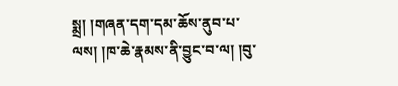སྨྲ། །གཞན་དག་དམ་ཆོས་ནུབ་པ་ལས། །ཁ་ཆེ་རྣམས་ནི་བྱུང་བ་ལ། །བུ་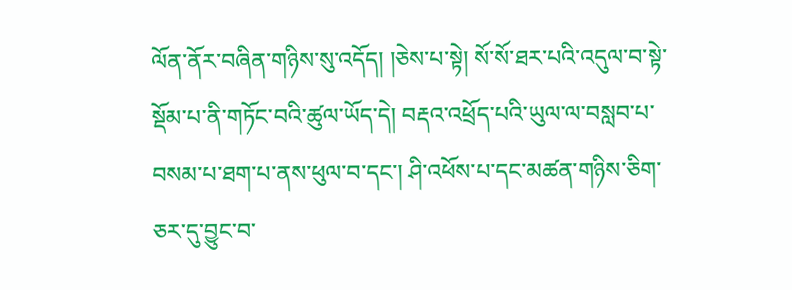ལོན་ནོར་བཞིན་གཉིས་སུ་འདོད། །ཅེས་པ་སྟེ། སོ་སོ་ཐར་པའི་འདུལ་བ་སྟེ་སྡོམ་པ་ནི་གཏོང་བའི་ཚུལ་ཡོད་དེ། བརྡའ་འཕྲོད་པའི་ཡུལ་ལ་བསླབ་པ་བསམ་པ་ཐག་པ་ནས་ཕུལ་བ་དང་། ཤི་འཕོས་པ་དང་མཚན་གཉིས་ཅིག་ཅར་དུ་བྱུང་བ་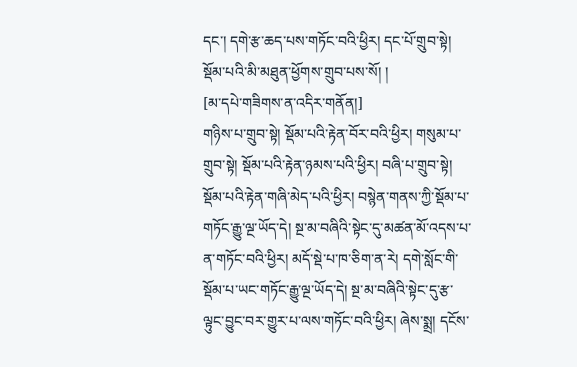དང་། དགེ་རྩ་ཆད་པས་གཏོང་བའི་ཕྱིར། དང་པོ་གྲུབ་སྟེ། སྡོམ་པའི་མི་མཐུན་ཕྱོགས་གྲུབ་པས་སོ། །
[མ་དཔེ་གཟིགས་ན་འདིར་གནོན།]
གཉིས་པ་གྲུབ་སྟེ། སྡོམ་པའི་རྟེན་བོར་བའི་ཕྱིར། གསུམ་པ་གྲུབ་སྟེ། སྡོམ་པའི་རྟེན་ཉམས་པའི་ཕྱིར། བཞི་པ་གྲུབ་སྟེ། སྡོམ་པའི་རྟེན་གཞི་མེད་པའི་ཕྱིར། བསྙེན་གནས་ཀྱི་སྡོམ་པ་གཏོང་རྒྱུ་ལྔ་ཡོད་དེ། སྔ་མ་བཞིའི་སྟེང་དུ་མཚན་མོ་འདས་པ་ན་གཏོང་བའི་ཕྱིར། མདོ་སྡེ་པ་ཁ་ཅིག་ན་རེ། དགེ་སློང་གི་སྡོམ་པ་ཡང་གཏོང་རྒྱུ་ལྔ་ཡོད་དེ། སྔ་མ་བཞིའི་སྟེང་དུ་རྩ་ལྟུང་བྱུང་བར་གྱུར་པ་ལས་གཏོང་བའི་ཕྱིར། ཞེས་སྨྲ། དངོས་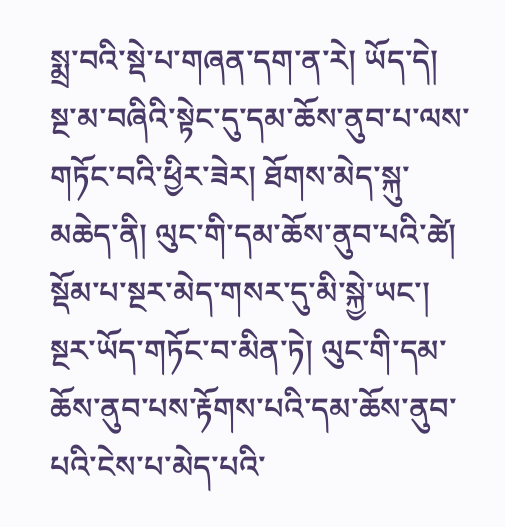སྨྲ་བའི་སྡེ་པ་གཞན་དག་ན་རེ། ཡོད་དེ། སྔ་མ་བཞིའི་སྟེང་དུ་དམ་ཆོས་ནུབ་པ་ལས་གཏོང་བའི་ཕྱིར་ཟེར། ཐོགས་མེད་སྐུ་མཆེད་ནི། ལུང་གི་དམ་ཆོས་ནུབ་པའི་ཚེ། སྡོམ་པ་སྔར་མེད་གསར་དུ་མི་སྐྱེ་ཡང་། སྔར་ཡོད་གཏོང་བ་མིན་ཏེ། ལུང་གི་དམ་ཆོས་ནུབ་པས་རྟོགས་པའི་དམ་ཆོས་ནུབ་པའི་ངེས་པ་མེད་པའི་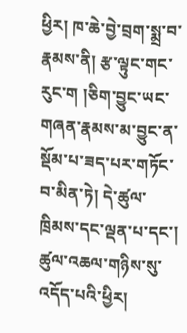ཕྱིར། ཁ་ཆེ་བྱེ་བྲག་སྨྲ་བ་རྣམས་ནི། རྩ་ལྟུང་གང་རུང་ག །ཅིག་བྱུང་ཡང་གཞན་རྣམས་མ་བྱུང་ན་སྡོམ་པ་ཟད་པར་གཏོང་བ་མིན་ཏེ། དེ་ཚུལ་ཁྲིམས་དང་ལྡན་པ་དང་། ཚུལ་འཆལ་གཉིས་སུ་འདོད་པའི་ཕྱིར།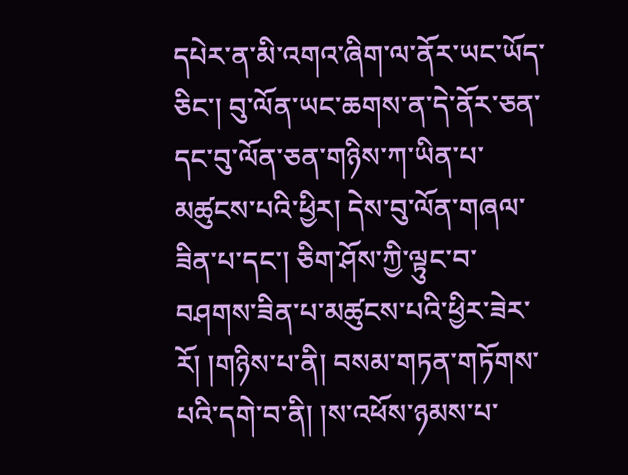དཔེར་ན་མི་འགའ་ཞིག་ལ་ནོར་ཡང་ཡོད་ཅིང་། བུ་ལོན་ཡང་ཆགས་ན་དེ་ནོར་ཅན་དང་བུ་ལོན་ཅན་གཉིས་ཀ་ཡིན་པ་མཚུངས་པའི་ཕྱིར། དེས་བུ་ལོན་གཞལ་ཟིན་པ་དང་། ཅིག་ཤོས་ཀྱི་ལྟུང་བ་བཤགས་ཟིན་པ་མཚུངས་པའི་ཕྱིར་ཟེར་རོ། །གཉིས་པ་ནི། བསམ་གཏན་གཏོགས་པའི་དགེ་བ་ནི། །ས་འཕོས་ཉམས་པ་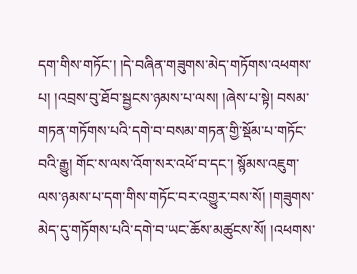དག་གིས་གཏོང་། །དེ་བཞིན་གཟུགས་མེད་གཏོགས་འཕགས་པ། །འབྲས་བུ་ཐོབ་སྦྱངས་ཉམས་པ་ལས། །ཞེས་པ་སྟེ། བསམ་གཏན་གཏོགས་པའི་དགེ་བ་བསམ་གཏན་གྱི་སྡོམ་པ་གཏོང་བའི་རྒྱུ། གོང་ས་ལས་འོག་སར་འཕོ་བ་དང་། སྙོམས་འཇུག་ལས་ཉམས་པ་དག་གིས་གཏོང་བར་འགྱུར་བས་སོ། །གཟུགས་མེད་དུ་གཏོགས་པའི་དགེ་བ་ཡང་ཆོས་མཚུངས་སོ། །འཕགས་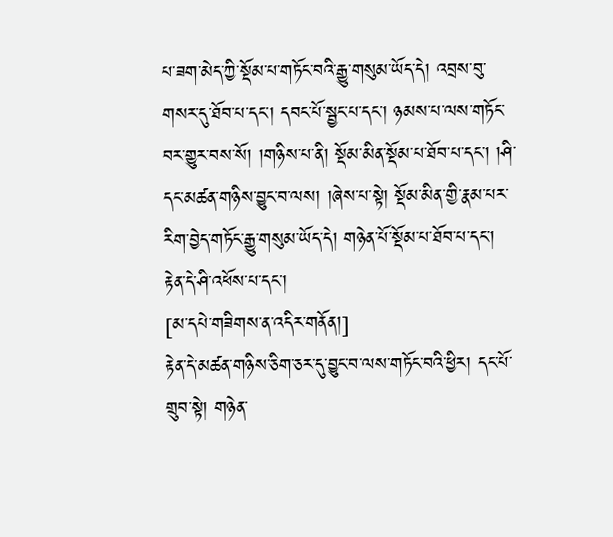པ་ཟག་མེད་ཀྱི་སྡོམ་པ་གཏོང་བའི་རྒྱུ་གསུམ་ཡོད་དེ། འབྲས་བུ་གསར་དུ་ཐོབ་པ་དང་། དབང་པོ་སྦྱང་པ་དང་། ཉམས་པ་ལས་གཏོང་བར་གྱུར་བས་སོ། །གཉིས་པ་ནི། སྡོམ་མིན་སྡོམ་པ་ཐོབ་པ་དང་། །ཤི་དང་མཚན་གཉིས་བྱུང་བ་ལས། །ཞེས་པ་སྟེ། སྡོམ་མིན་གྱི་རྣམ་པར་རིག་བྱེད་གཏོང་རྒྱུ་གསུམ་ཡོད་དེ། གཉེན་པོ་སྡོམ་པ་ཐོབ་པ་དང་། རྟེན་དེ་ཤི་འཕོས་པ་དང་།
[མ་དཔེ་གཟིགས་ན་འདིར་གནོན།]
རྟེན་དེ་མཚན་གཉིས་ཅིག་ཅར་དུ་བྱུང་བ་ལས་གཏོང་བའི་ཕྱིར། དང་པོ་གྲུབ་སྟེ། གཉེན་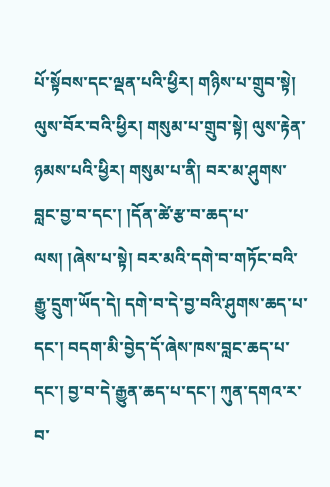པོ་སྟོབས་དང་ལྡན་པའི་ཕྱིར། གཉིས་པ་གྲུབ་སྟེ། ལུས་བོར་བའི་ཕྱིར། གསུམ་པ་གྲུབ་སྟེ། ལུས་རྟེན་ཉམས་པའི་ཕྱིར། གསུམ་པ་ནི། བར་མ་ཤུགས་བླང་བྱ་བ་དང་། །དོན་ཚེ་རྩ་བ་ཆད་པ་ལས། །ཞེས་པ་སྟེ། བར་མའི་དགེ་བ་གཏོང་བའི་རྒྱུ་དྲུག་ཡོད་དེ། དགེ་བ་དེ་བྱ་བའི་ཤུགས་ཆད་པ་དང་། བདག་མི་བྱེད་དོ་ཞེས་ཁས་བླང་ཆད་པ་དང་། བྱ་བ་དེ་རྒྱུན་ཆད་པ་དང་། ཀུན་དགའ་ར་བ་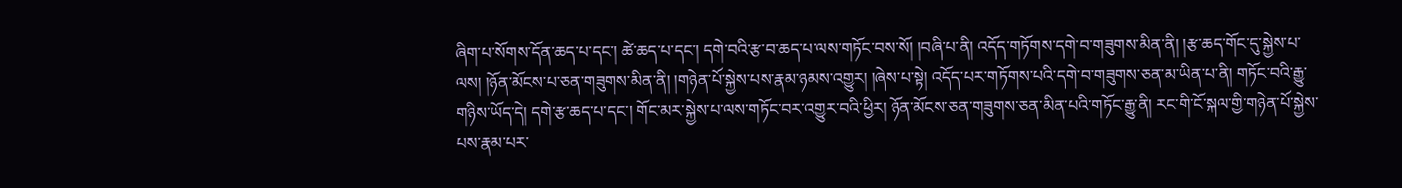ཞིག་པ་སོགས་དོན་ཆད་པ་དང་། ཚེ་ཆད་པ་དང་། དགེ་བའི་རྩ་བ་ཆད་པ་ལས་གཏོང་བས་སོ། །བཞི་པ་ནི། འདོད་གཏོགས་དགེ་བ་གཟུགས་མིན་ནི། །རྩ་ཆད་གོང་དུ་སྐྱེས་པ་ལས། །ཉོན་མོངས་པ་ཅན་གཟུགས་མིན་ནི། །གཉེན་པོ་སྐྱེས་པས་རྣམ་ཉམས་འགྱུར། །ཞེས་པ་སྟེ། འདོད་པར་གཏོགས་པའི་དགེ་བ་གཟུགས་ཅན་མ་ཡིན་པ་ནི། གཏོང་བའི་རྒྱུ་གཉིས་ཡོད་དེ། དགེ་རྩ་ཆད་པ་དང་། གོང་མར་སྐྱེས་པ་ལས་གཏོང་བར་འགྱུར་བའི་ཕྱིར། ཉོན་མོངས་ཅན་གཟུགས་ཅན་མིན་པའི་གཏོང་རྒྱུ་ནི། རང་གི་ངོ་སྐལ་གྱི་གཉེན་པོ་སྐྱེས་པས་རྣམ་པར་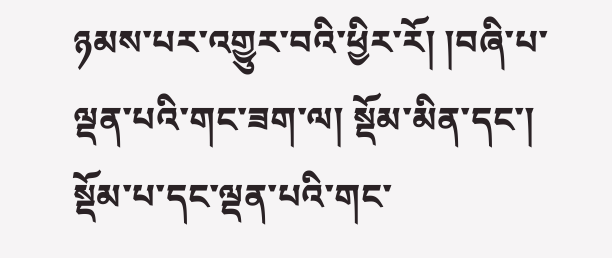ཉམས་པར་འགྱུར་བའི་ཕྱིར་རོ། །བཞི་པ་ལྡན་པའི་གང་ཟག་ལ། སྡོམ་མིན་དང་། སྡོམ་པ་དང་ལྡན་པའི་གང་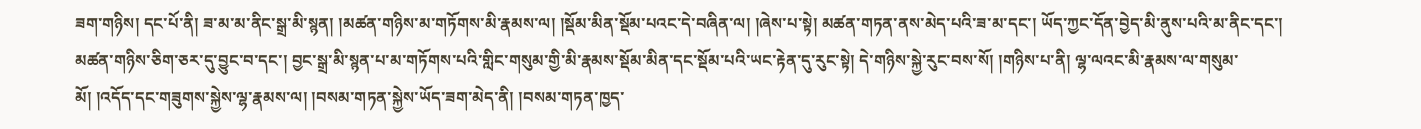ཟག་གཉིས། དང་པོ་ནི། ཟ་མ་མ་ནིང་སྒྲ་མི་སྙན། །མཚན་གཉིས་མ་གཏོགས་མི་རྣམས་ལ། །སྡོམ་མིན་སྡོམ་པའང་དེ་བཞིན་ལ། །ཞེས་པ་སྟེ། མཚན་གཏན་ནས་མེད་པའི་ཟ་མ་དང་། ཡོད་ཀྱང་དོན་བྱེད་མི་ནུས་པའི་མ་ནིང་དང་། མཚན་གཉིས་ཅིག་ཅར་དུ་བྱུང་བ་དང་། བྱང་སྒྲ་མི་སྙན་པ་མ་གཏོགས་པའི་གླིང་གསུམ་གྱི་མི་རྣམས་སྡོམ་མིན་དང་སྡོམ་པའི་ཡང་རྟེན་དུ་རུང་སྟེ། དེ་གཉིས་སྐྱེ་རུང་བས་སོ། །གཉིས་པ་ནི། ལྷ་ལའང་མི་རྣམས་ལ་གསུམ་མོ། །འདོད་དང་གཟུགས་སྐྱེས་ལྷ་རྣམས་ལ། །བསམ་གཏན་སྐྱེས་ཡོད་ཟག་མེད་ནི། །བསམ་གཏན་ཁྱད་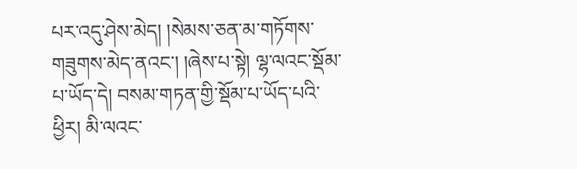པར་འདུ་ཤེས་མེད། །སེམས་ཅན་མ་གཏོགས་གཟུགས་མེད་ནའང་། །ཞེས་པ་སྟེ། ལྷ་ལའང་སྡོམ་པ་ཡོད་དེ། བསམ་གཏན་གྱི་སྡོམ་པ་ཡོད་པའི་ཕྱིར། མི་ལའང་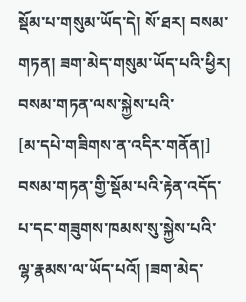སྡོམ་པ་གསུམ་ཡོད་དེ། སོ་ཐར། བསམ་གཏན། ཟག་མེད་གསུམ་ཡོད་པའི་ཕྱིར། བསམ་གཏན་ལས་སྐྱེས་པའི་
[མ་དཔེ་གཟིགས་ན་འདིར་གནོན།]
བསམ་གཏན་གྱི་སྡོམ་པའི་རྟེན་འདོད་པ་དང་གཟུགས་ཁམས་སུ་སྐྱེས་པའི་ལྷ་རྣམས་ལ་ཡོད་པའོ། །ཟག་མེད་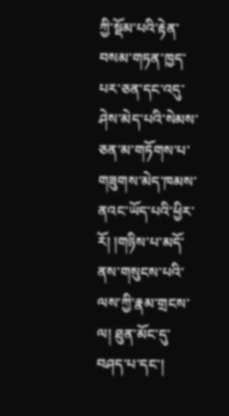ཀྱི་སྡོམ་པའི་རྟེན་བསམ་གཏན་ཁྱད་པར་ཅན་དང་འདུ་ཤེས་མེད་པའི་སེམས་ཅན་མ་གཏོགས་པ་གཟུགས་མེད་ཁམས་ནའང་ཡོད་པའི་ཕྱིར་རོ། །གཉིས་པ་མདོ་ནས་གསུངས་པའི་ལས་ཀྱི་རྣམ་གྲངས་ལ། ཐུན་མོང་དུ་བཤད་པ་དང་།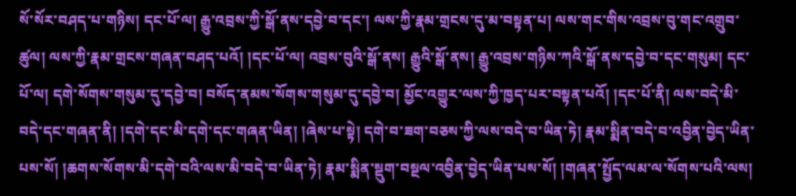སོ་སོར་བཤད་པ་གཉིས། དང་པོ་ལ། རྒྱུ་འབྲས་ཀྱི་སྒོ་ནས་དབྱེ་བ་དང་། ལས་ཀྱི་རྣམ་གྲངས་དུ་མ་བསྟན་པ། ལས་གང་གིས་འབྲས་བུ་གང་འགྲུབ་ཚུལ། ལས་ཀྱི་རྣམ་གྲངས་གཞན་བཤད་པའོ། །དང་པོ་ལ། འབྲས་བུའི་སྒོ་ནས། རྒྱུའི་སྒོ་ནས། རྒྱུ་འབྲས་གཉིས་ཀའི་སྒོ་ནས་དབྱེ་བ་དང་གསུམ། དང་པོ་ལ། དགེ་སོགས་གསུམ་དུ་དབྱེ་བ། བསོད་ནམས་སོགས་གསུམ་དུ་དབྱེ་བ། མྱོང་འགྱུར་ལས་ཀྱི་ཁྱད་པར་བསྟན་པའོ། །དང་པོ་ནི། ལས་བདེ་མི་བདེ་དང་གཞན་ནི། །དགེ་དང་མི་དགེ་དང་གཞན་ཡིན། །ཞེས་པ་སྟེ། དགེ་བ་ཟག་བཅས་ཀྱི་ལས་བདེ་བ་ཡིན་ཏེ། རྣམ་སྨིན་བདེ་བ་འབྱིན་བྱེད་ཡིན་པས་སོ། །ཆགས་སོགས་མི་དགེ་བའི་ལས་མི་བདེ་བ་ཡིན་ཏེ། རྣམ་སྨིན་སྡུག་བསྔལ་འབྱིན་བྱེད་ཡིན་པས་སོ། །གཞན་སྤྱོད་ལམ་ལ་སོགས་པའི་ལས།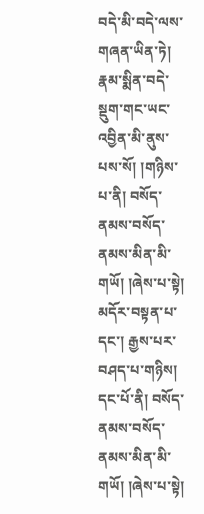བདེ་མི་བདེ་ལས་གཞན་ཡིན་ཏེ། རྣམ་སྨིན་བདེ་སྡུག་གང་ཡང་འབྱིན་མི་ནུས་པས་སོ། །གཉིས་པ་ནི། བསོད་ནམས་བསོད་ནམས་མིན་མི་གཡོ། །ཞེས་པ་སྟེ། མདོར་བསྟན་པ་དང་། རྒྱས་པར་བཤད་པ་གཉིས། དང་པོ་ནི། བསོད་ནམས་བསོད་ནམས་མིན་མི་གཡོ། །ཞེས་པ་སྟེ།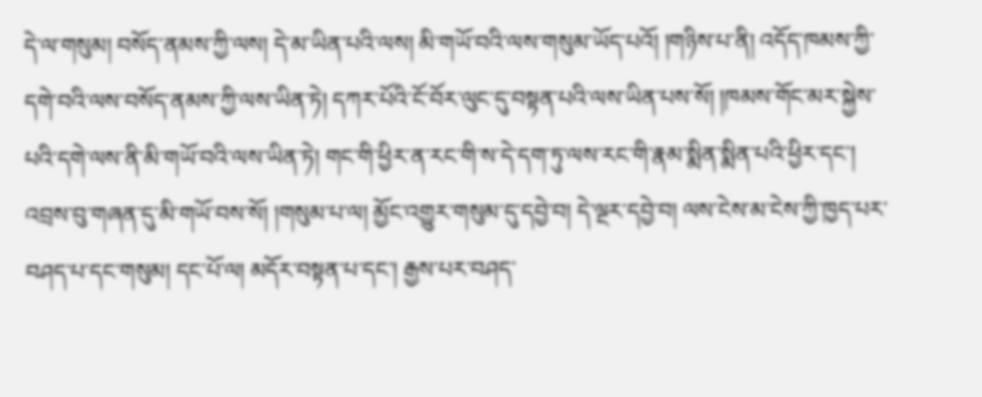དེ་ལ་གསུམ། བསོད་ནམས་ཀྱི་ལས། དེ་མ་ཡིན་པའི་ལས། མི་གཡོ་བའི་ལས་གསུམ་ཡོད་པའོ། །གཉིས་པ་ནི། འདོད་ཁམས་ཀྱི་དགེ་བའི་ལས་བསོད་ནམས་ཀྱི་ལས་ཡིན་ཏེ། དཀར་པོའི་ངོ་བོར་ལུང་དུ་བསྟན་པའི་ལས་ཡིན་པས་སོ། །ཁམས་གོང་མར་སྐྱེས་པའི་དགེ་ལས་ནི་མི་གཡོ་བའི་ལས་ཡིན་ཏེ། གང་གི་ཕྱིར་ན་རང་གི་ས་དེ་དག་ཏུ་ལས་རང་གི་རྣམ་སྨིན་སྨིན་པའི་ཕྱིར་དང་། འབྲས་བུ་གཞན་དུ་མི་གཡོ་བས་སོ། །གསུམ་པ་ལ། མྱོང་འགྱུར་གསུམ་དུ་དབྱེ་བ། དེ་ལྔར་དབྱེ་བ། ལས་ངེས་མ་ངེས་ཀྱི་ཁྱད་པར་བཤད་པ་དང་གསུམ། དང་པོ་ལ། མདོར་བསྟན་པ་དང་། རྒྱས་པར་བཤད་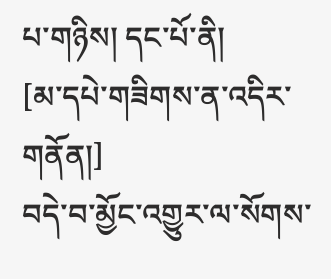པ་གཉིས། དང་པོ་ནི།
[མ་དཔེ་གཟིགས་ན་འདིར་གནོན།]
བདེ་བ་མྱོང་འགྱུར་ལ་སོགས་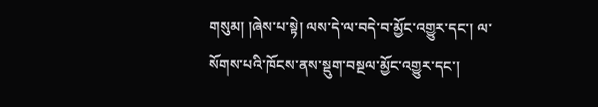གསུམ། །ཞེས་པ་སྟེ། ལས་དེ་ལ་བདེ་བ་མྱོང་འགྱུར་དང་། ལ་སོགས་པའི་ཁོངས་ནས་སྡུག་བསྔལ་མྱོང་འགྱུར་དང་།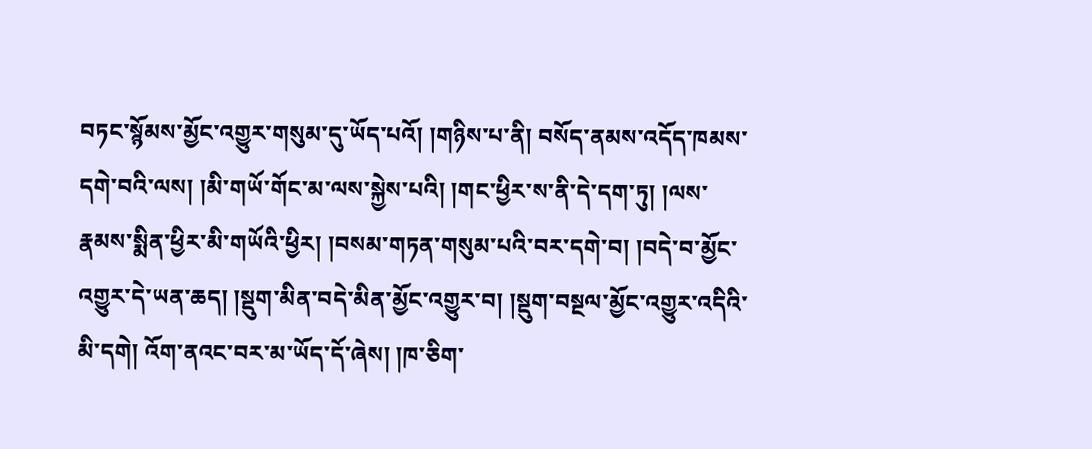བཏང་སྙོམས་མྱོང་འགྱུར་གསུམ་དུ་ཡོད་པའོ། །གཉིས་པ་ནི། བསོད་ནམས་འདོད་ཁམས་དགེ་བའི་ལས། །མི་གཡོ་གོང་མ་ལས་སྐྱེས་པའི། །གང་ཕྱིར་ས་ནི་དེ་དག་ཏུ། །ལས་རྣམས་སྨིན་ཕྱིར་མི་གཡོའི་ཕྱིར། །བསམ་གཏན་གསུམ་པའི་བར་དགེ་བ། །བདེ་བ་མྱོང་འགྱུར་དེ་ཡན་ཆད། །སྡུག་མིན་བདེ་མིན་མྱོང་འགྱུར་བ། །སྡུག་བསྔལ་མྱོང་འགྱུར་འདིའི་མི་དགེ། འོག་ནའང་བར་མ་ཡོད་དོ་ཞེས། །ཁ་ཅིག་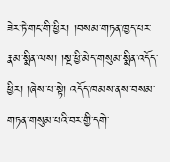ཟེར་ཏེ་གང་གི་ཕྱིར། །བསམ་གཏན་ཁྱད་པར་རྣམ་སྨིན་ལས། །སྔ་ཕྱི་མེད་གསུམ་སྨིན་འདོད་ཕྱིར། །ཞེས་པ་སྟེ། འདོད་ཁམས་ནས་བསམ་གཏན་གསུམ་པའི་བར་གྱི་དགེ་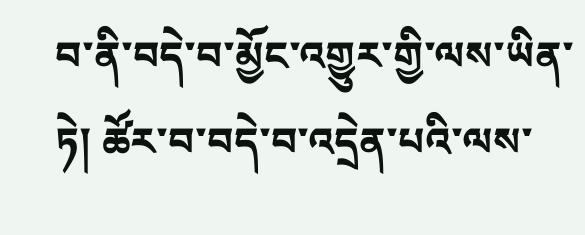བ་ནི་བདེ་བ་མྱོང་འགྱུར་གྱི་ལས་ཡིན་ཏེ། ཚོར་བ་བདེ་བ་འདྲེན་པའི་ལས་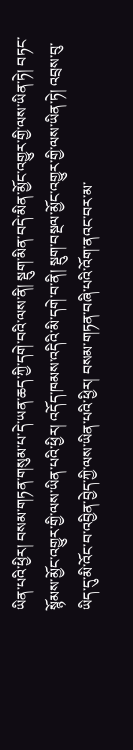ཡིན་པའི་ཕྱིར། བསམ་གཏན་གསུམ་པ་དེ་ཡན་ཆད་ཀྱི་དགེ་བའི་ལས་ནི། སྡུག་མིན་བདེ་མིན་མྱོང་འགྱུར་གྱི་ལས་ཡིན་ཏེ། བཏང་སྙོམས་མྱོང་འགྱུར་གྱི་ལས་ཡིན་པའི་ཕྱིར། འདོད་ཁམས་འདིའི་མི་དགེ་བ་ནི། སྡུག་བསྔལ་མྱོང་འགྱུར་གྱི་ལས་ཡིན་ཏེ། འབྲས་བུ་ཡིད་དུ་མི་འོང་བ་འབྱིན་བྱེད་ཀྱི་ལས་ཡིན་པའི་ཕྱིར། བསམ་གཏན་བཞི་པའི་འོག་ནའང་བར་མ་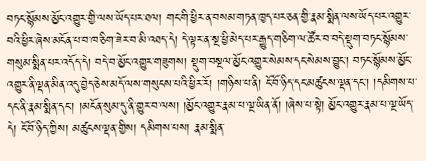བཏང་སྙོམས་མྱོང་འགྱུར་གྱི་ལས་ཡོད་པར་ཐལ། གང་གི་ཕྱིར་ན་བསམ་གཏན་ཁྱད་པར་ཅན་གྱི་རྣམ་སྨིན་ལས་ཡོད་པར་འགྱུར་བའི་ཕྱིར་ཞེས་མངོན་པ་བ་ཁ་ཅིག་ཟེར་བ་མི་འཐད་དེ། དེ་ལྟར་ན་སྔ་ཕྱི་མེད་པར་རྒྱུད་གཅིག་ལ་ཚོར་བ་བདེ་སྡུག་བཏང་སྙོམས་གསུམ་སྨིན་པར་འདོད་དེ། བདེ་བ་མྱོང་འགྱུར་གཟུགས། སྡུག་བསྔལ་མྱོང་འགྱུར་སེམས་དང་སེམས་བྱུང་། བཏང་སྙོམས་མྱོང་འགྱུར་ནི་ལྡན་མིན་འདུ་བྱེད་ཅེས་མདོ་ལས་གསུངས་པའི་ཕྱིར་རོ། །གཉིས་པ་ནི། ངོ་བོ་ཉིད་དང་མཚུངས་ལྡན་དང་། །དམིགས་པ་དང་ནི་རྣམ་སྨིན་དང་། །མངོན་སུམ་དུ་ནི་གྱུར་བ་ལས། །མྱོང་འགྱུར་རྣམ་པ་ལྔ་ཡིན་ནོ། །ཞེས་པ་སྟེ། མྱོང་འགྱུར་རྣམ་པ་ལྔ་ཡོད་དེ། ངོ་བོ་ཉིད་ཀྱིས། མཚུངས་ལྡན་གྱིས། དམིགས་པས། རྣམ་སྨིན་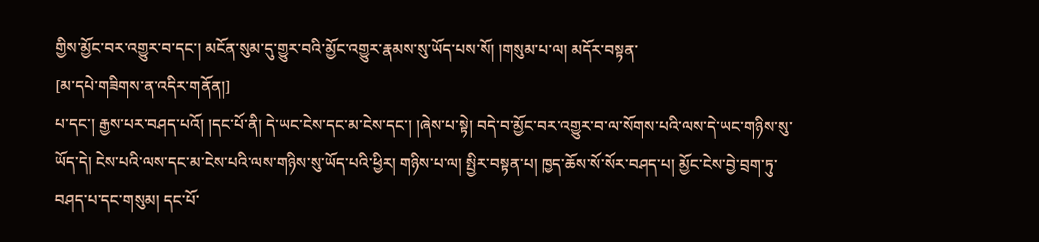གྱིས་མྱོང་བར་འགྱུར་བ་དང་། མངོན་སུམ་དུ་གྱུར་བའི་མྱོང་འགྱུར་རྣམས་སུ་ཡོད་པས་སོ། །གསུམ་པ་ལ། མདོར་བསྟན་
[མ་དཔེ་གཟིགས་ན་འདིར་གནོན།]
པ་དང་། རྒྱས་པར་བཤད་པའོ། །དང་པོ་ནི། དེ་ཡང་ངེས་དང་མ་ངེས་དང་། །ཞེས་པ་སྟེ། བདེ་བ་མྱོང་བར་འགྱུར་བ་ལ་སོགས་པའི་ལས་དེ་ཡང་གཉིས་སུ་ཡོད་དེ། ངེས་པའི་ལས་དང་མ་ངེས་པའི་ལས་གཉིས་སུ་ཡོད་པའི་ཕྱིར། གཉིས་པ་ལ། སྤྱིར་བསྟན་པ། ཁྱད་ཆོས་སོ་སོར་བཤད་པ། མྱོང་ངེས་བྱེ་བྲག་ཏུ་བཤད་པ་དང་གསུམ། དང་པོ་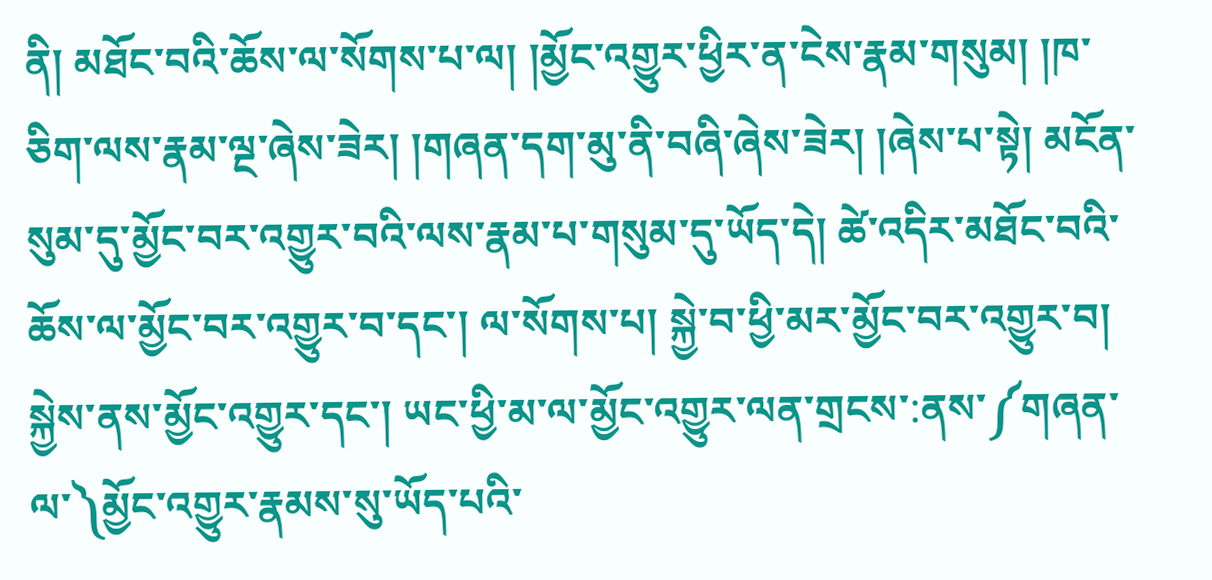ནི། མཐོང་བའི་ཆོས་ལ་སོགས་པ་ལ། །མྱོང་འགྱུར་ཕྱིར་ན་ངེས་རྣམ་གསུམ། །ཁ་ཅིག་ལས་རྣམ་ལྔ་ཞེས་ཟེར། །གཞན་དག་མུ་ནི་བཞི་ཞེས་ཟེར། །ཞེས་པ་སྟེ། མངོན་སུམ་དུ་མྱོང་བར་འགྱུར་བའི་ལས་རྣམ་པ་གསུམ་དུ་ཡོད་དེ། ཚེ་འདིར་མཐོང་བའི་ཆོས་ལ་མྱོང་བར་འགྱུར་བ་དང་། ལ་སོགས་པ། སྐྱེ་བ་ཕྱི་མར་མྱོང་བར་འགྱུར་བ། སྐྱེས་ནས་མྱོང་འགྱུར་དང་། ཡང་ཕྱི་མ་ལ་མྱོང་འགྱུར་ལན་གྲངས་:ནས་༼གཞན་ལ་༽མྱོང་འགྱུར་རྣམས་སུ་ཡོད་པའི་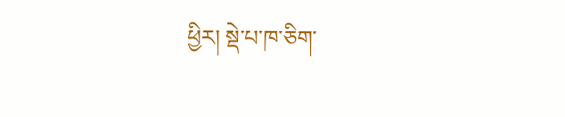ཕྱིར། སྡེ་པ་ཁ་ཅིག་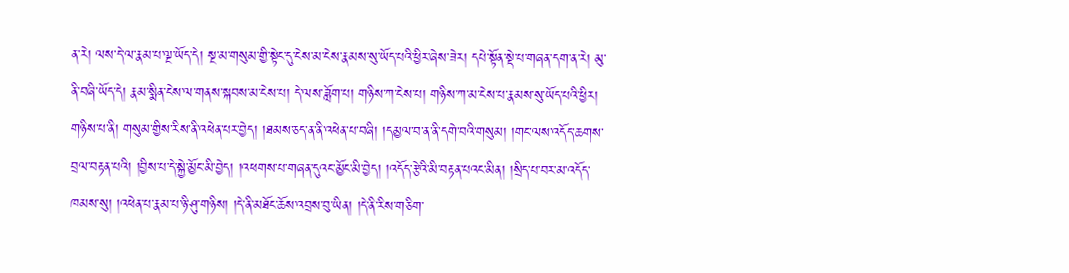ན་རེ། ལས་དེ་ལ་རྣམ་པ་ལྔ་ཡོད་དེ། སྔ་མ་གསུམ་གྱི་སྟེང་དུ་ངེས་མ་ངེས་རྣམས་སུ་ཡོད་པའི་ཕྱིར་ཞེས་ཟེར། དཔེ་སྟོན་སྡེ་པ་གཞན་དག་ན་རེ། མུ་ནི་བཞི་ཡོད་དེ། རྣམ་སྨིན་ངེས་ལ་གནས་སྐབས་མ་ངེས་པ། དེ་ལས་ཟློག་པ། གཉིས་ཀ་ངེས་པ། གཉིས་ཀ་མ་ངེས་པ་རྣམས་སུ་ཡོད་པའི་ཕྱིར། གཉིས་པ་ནི། གསུམ་གྱིས་རིས་ནི་འཕེན་པར་བྱེད། །ཐམས་ཅད་ན་ནི་འཕེན་པ་བཞི། །དམྱལ་བ་ན་ནི་དགེ་བའི་གསུམ། །གང་ལས་འདོད་ཆགས་བྲལ་བརྟན་པའི། །བྱིས་པ་དེ་སྐྱེ་མྱོང་མི་བྱེད། །འཕགས་པ་གཞན་དུའང་མྱོང་མི་བྱེད། །འདོད་རྩེའི་མི་བརྟན་པའང་མིན། །སྲིད་པ་བར་མ་འདོད་ཁམས་སུ། །འཕེན་པ་རྣམ་པ་ཉི་ཤུ་གཉིས། །དེ་ནི་མཐོང་ཆོས་འབྲས་བུ་ཡིན། །དེ་ནི་རིས་གཅིག་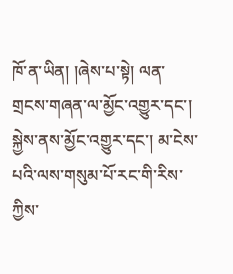ཁོ་ན་ཡིན། །ཞེས་པ་སྟེ། ལན་གྲངས་གཞན་ལ་མྱོང་འགྱུར་དང་། སྐྱེས་ནས་མྱོང་འགྱུར་དང་། མ་ངེས་པའི་ལས་གསུམ་པོ་རང་གི་རིས་ཀྱིས་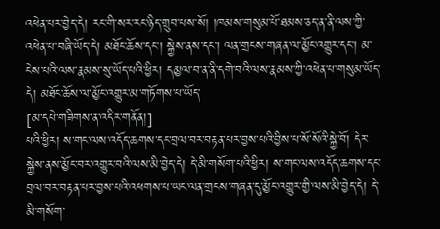འཕེན་པར་བྱེད་དེ། རང་གི་སར་རང་ཉིད་གྲུབ་པས་སོ། །ཁམས་གསུམ་པོ་ཐམས་ཅད་ན་ནི་ལས་ཀྱི་འཕེན་པ་བཞི་ཡོད་དེ། མཐོང་ཆོས་དང་། སྐྱེས་ནས་དང་། ལན་གྲངས་གཞན་ལ་མྱོང་འགྱུར་དང་། མ་ངེས་པའི་ལས་རྣམས་སུ་ཡོད་པའི་ཕྱིར། དམྱལ་བ་ན་ནི་དགེ་བའི་ལས་རྣམས་ཀྱི་འཕེན་པ་གསུམ་ཡོད་དེ། མཐོང་ཆོས་ལ་མྱོང་འགྱུར་མ་གཏོགས་པ་ཡོད་
[མ་དཔེ་གཟིགས་ན་འདིར་གནོན།]
པའི་ཕྱིར། ས་གང་ལས་འདོད་ཆགས་དང་བྲལ་བར་བརྟན་པར་བྱས་པའི་བྱིས་པ་སོ་སོའི་སྐྱེ་བོ། དེར་སྐྱེས་ནས་མྱོང་བར་འགྱུར་བའི་ལས་མི་བྱེད་དེ། དེ་མི་གསོག་པའི་ཕྱིར། ས་གང་ལས་འདོད་ཆགས་དང་བྲལ་བར་བརྟན་པར་བྱས་པའི་འཕགས་པ་ཡང་ལན་གྲངས་གཞན་དུ་མྱོང་འགྱུར་གྱི་ལས་མི་བྱེད་དེ། དེ་མི་གསོག་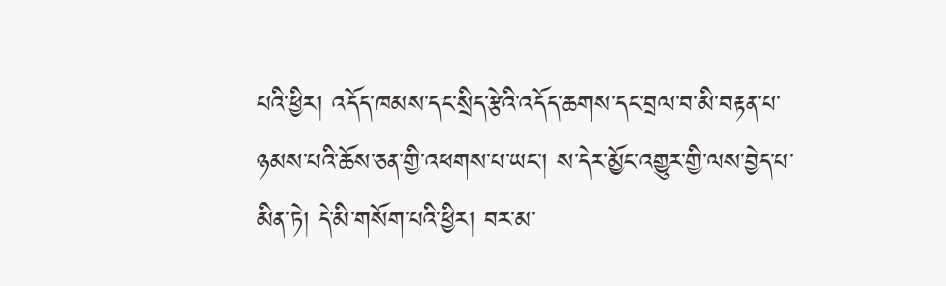པའི་ཕྱིར། འདོད་ཁམས་དང་སྲིད་རྩེའི་འདོད་ཆགས་དང་བྲལ་བ་མི་བརྟན་པ་ཉམས་པའི་ཆོས་ཅན་གྱི་འཕགས་པ་ཡང་། ས་དེར་མྱོང་འགྱུར་གྱི་ལས་བྱེད་པ་མིན་ཏེ། དེ་མི་གསོག་པའི་ཕྱིར། བར་མ་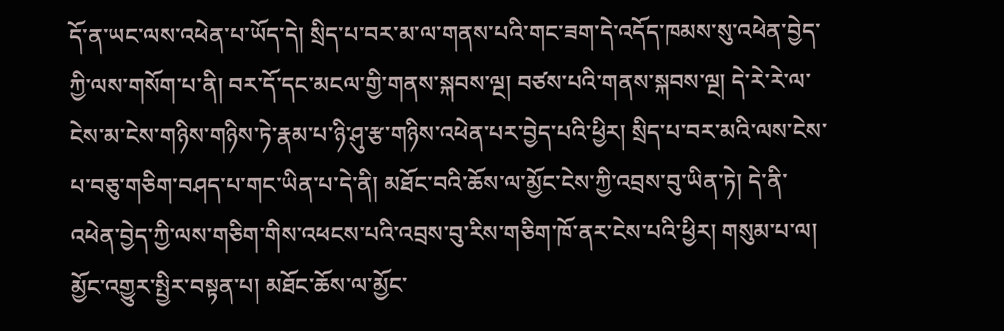དོ་ན་ཡང་ལས་འཕེན་པ་ཡོད་དེ། སྲིད་པ་བར་མ་ལ་གནས་པའི་གང་ཟག་དེ་འདོད་ཁམས་སུ་འཕེན་བྱེད་ཀྱི་ལས་གསོག་པ་ནི། བར་དོ་དང་མངལ་གྱི་གནས་སྐབས་ལྔ། བཙས་པའི་གནས་སྐབས་ལྔ། དེ་རེ་རེ་ལ་ངེས་མ་ངེས་གཉིས་གཉིས་ཏེ་རྣམ་པ་ཉི་ཤུ་རྩ་གཉིས་འཕེན་པར་བྱེད་པའི་ཕྱིར། སྲིད་པ་བར་མའི་ལས་ངེས་པ་བཅུ་གཅིག་བཤད་པ་གང་ཡིན་པ་དེ་ནི། མཐོང་བའི་ཆོས་ལ་མྱོང་ངེས་ཀྱི་འབྲས་བུ་ཡིན་ཏེ། དེ་ནི་འཕེན་བྱེད་ཀྱི་ལས་གཅིག་གིས་འཕངས་པའི་འབྲས་བུ་རིས་གཅིག་ཁོ་ནར་ངེས་པའི་ཕྱིར། གསུམ་པ་ལ། མྱོང་འགྱུར་སྤྱིར་བསྟན་པ། མཐོང་ཆོས་ལ་མྱོང་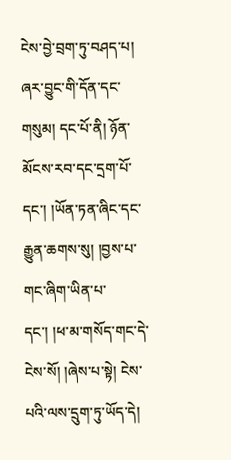ངེས་བྱེ་བྲག་ཏུ་བཤད་པ། ཞར་བྱུང་གི་དོན་དང་གསུམ། དང་པོ་ནི། ཉོན་མོངས་རབ་དང་དྲག་པོ་དང་། །ཡོན་ཏན་ཞིང་དང་རྒྱུན་ཆགས་སུ། །བྱས་པ་གང་ཞིག་ཡིན་པ་དང་། །ཕ་མ་གསོད་གང་དེ་ངེས་སོ། །ཞེས་པ་སྟེ། ངེས་པའི་ལས་དྲུག་ཏུ་ཡོད་དེ།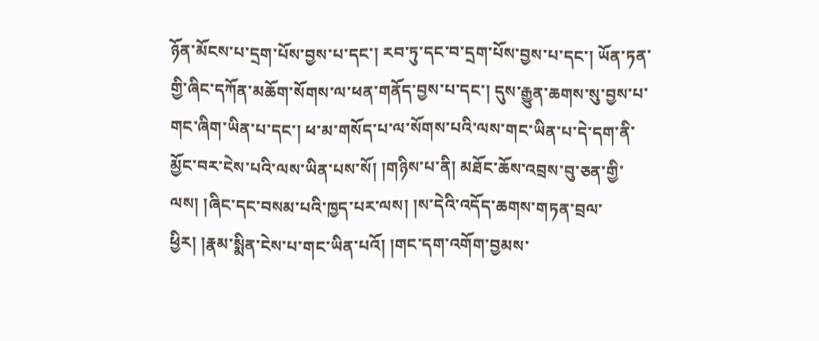ཉོན་མོངས་པ་དྲག་པོས་བྱས་པ་དང་། རབ་ཏུ་དང་བ་དྲག་པོས་བྱས་པ་དང་། ཡོན་ཏན་གྱི་ཞིང་དཀོན་མཆོག་སོགས་ལ་ཕན་གནོད་བྱས་པ་དང་། དུས་རྒྱུན་ཆགས་སུ་བྱས་པ་གང་ཞིག་ཡིན་པ་དང་། ཕ་མ་གསོད་པ་ལ་སོགས་པའི་ལས་གང་ཡིན་པ་དེ་དག་ནི་མྱོང་བར་ངེས་པའི་ལས་ཡིན་པས་སོ། །གཉིས་པ་ནི། མཐོང་ཆོས་འབྲས་བུ་ཅན་གྱི་ལས། །ཞིང་དང་བསམ་པའི་ཁྱད་པར་ལས། །ས་དེའི་འདོད་ཆགས་གཏན་བྲལ་ཕྱིར། །རྣམ་སྨིན་ངེས་པ་གང་ཡིན་པའོ། །གང་དག་འགོག་བྱམས་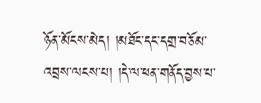ཉོན་མོངས་མེད། །མཐོང་དང་དགྲ་བཅོམ་འབྲས་ལངས་པ། །དེ་ལ་ཕན་གནོད་བྱས་པ་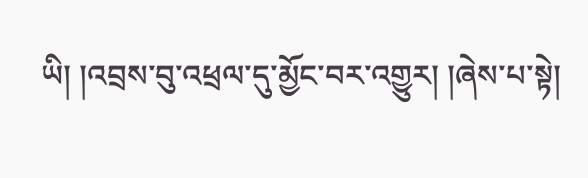ཡི། །འབྲས་བུ་འཕྲལ་དུ་མྱོང་བར་འགྱུར། །ཞེས་པ་སྟེ།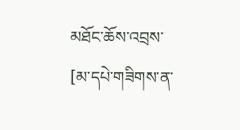མཐོང་ཆོས་འབྲས་
[མ་དཔེ་གཟིགས་ན་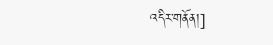འདིར་གནོན།]